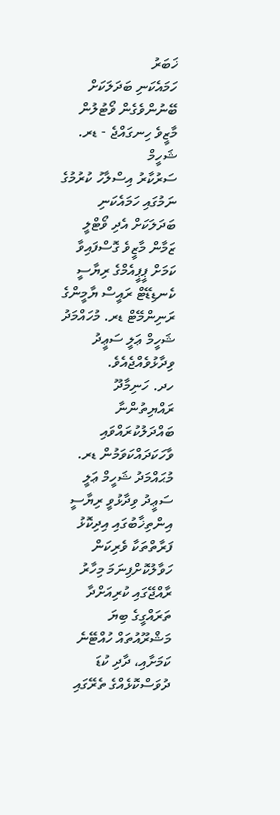ޚަބަރު
ހަމައެކަނި ބަދަލަކަށް ބޭނުންވެގެން ވޯޓުލުން މާޒީވެ ހިނގައްޖެ - ޑރ. ޝަހީމް
ސަރުކާރު އިސްލާހު ކުރުމުގެ ނަމުގައި ހަމައެކަނި ބަދަލަކަށް އެދި ވޯޓްލީ ޒަމާން މާޒީވެ ގޮސްފައިވާ ކަމަށް ޕީޕީއެމްގެ ރިޔާސީ ކެނޑިޑޭޓް ރައީސް ޔާމީންގެ ރަނިންމޭޓް ޑރ. މުހައްމަދު ޝަހީމް ޢަލީ ސަޢީދު ވިދާޅުވެއްޖެއެވެ.
ހދ. ހަނިމާދޫ ރައްޔިތުންނާ ބައްދަލުކުރައްވައި ވާހަކަދައްކަވަމުން ޑރ. މުޙައްމަދު ޝަހީމް ޢަލީ ސަޢީދު ވިދާޅުވީ ރިޔާސީ އިންތިޚާބުގައި އިދިކޮޅު ފަރާތްތަކާ ވެރިކަން ހަވާލުކޮށްފިނަމަ މިހާރު ރާއްޖޭގައި ކުރިއަށްދާ ތަރައްގީގެ ބިޔަ މަޝްރޫއުތައް ހުއްޓޭނެ ކަމަށާއި، ދާދި ކުޑަ ދުވަސްކޮޅެއްގެ ތެރޭގައި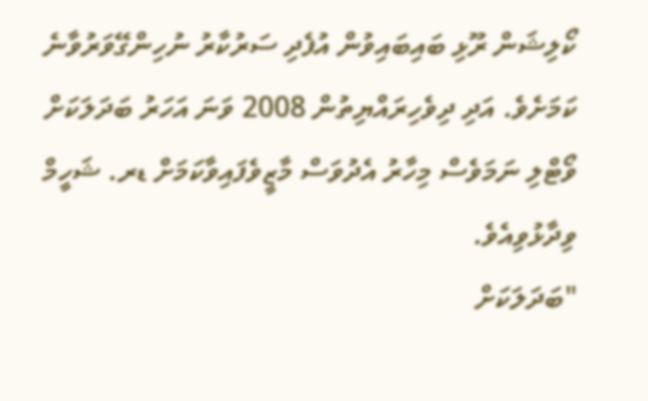ކޯލިޝަން ރޫޅި ބައިބައިވުން އުފެދި ސަރުކާރު ނުހިންގޭވަރުވާނެ ކަމަށެވެ. އަދި ދިވެހިރައްޔިތުން 2008 ވަނަ އަހަރު ބަދަލަކަށް ވޯޓްލި ނަމަވެސް މިހާރު އެދުވަސް މާޒީވެފައިވާކަމަށް ޑރ. ޝަހީމް ވިދާޅުވިއެވެ.
"ބަދަލަކަށް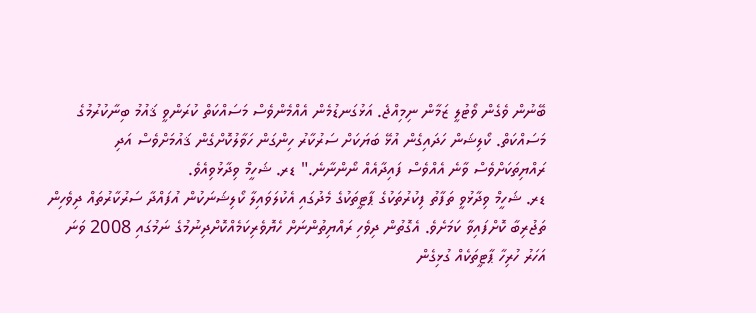ބޭނުން ވެގެން ވޯޓުލީ ޒަމާން ނިމިއްޖެ. އަޅުގަނޑުމެން އެއްމެންވެސް މަސައްކަތް ކުރަންވީ ޤައުމު ބިނާކުރުމުގެ މަސައްކަތް. ކޯލިޝަން ހަދައިގެން އުޅޭ ބަޔަކަށް ސަރުކާރު ހިންގަން ހަވާލުކޮށްގެން ޤައުމަށްވެސް އަދި ރައްޔިތަކަށްވެސް ވާނެ އެއްވެސް ފައިދާއެއް ނޯންނާނެ." ޑރ. ޝަހީމް ވިދާޅުވިއެވެ.
ޑރ. ޝަހީމް ވިދާޅުވީ ތަފާތު ފިކުރުތަކުގެ ޕާޓީތަކުގެ މެދުގައި އެކުލަވައިލާ ކޯލިޝަނަކުން އުފައްދާ ސަރުކާރުތައް ދިވެހިން ތަޖުރިބާ ކޮށްފައިވާ ކަމަށެވެ. އެގޮތުން ދިވެހި ރައްޔިތުންނަށް ހެޔޮވެރިކަމެއްކޮށްދިނުމުގެ ނަމުގައި 2008 ވަނަ އަހަރު ހުރިހާ ޕާޓީތަކެއް ގުޅިގެން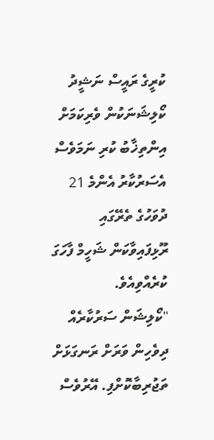ކުރީގެ ރައީސް ނަޝީދު ކޯލިޝަނަކުން ވެރިކަމަށް އިންތިޚާބު ކުރި ނަމަވެސް އެސަރުކާރު އެންމެ 21 ދުވަހުގެ ތެރޭގައި ރޫޅިފައިވާކަން ޝަހީމް ފާހަގަ ކުރެއްވިއެވެ.
"ކޯލިޝަން ސަރުކާރެއް ދިވެހިން ވަރަށް ރަނގަޅަށް ތަޖުރިބާކޮށްފި. އޭރުވެސް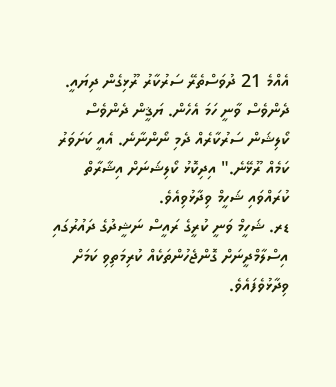އެއްމެ 21 ދުވަސްތެރޭ ސަރުކާރު ރޫޅިގެން ދިޔައީ. ދެންވެސް ވާނީ ހަމަ އެހެން. ޔަޤީން ދެންވެސް ކޯލިޝަން ސަރުކާރެއް ދެމި ނޯންނާނެ. އެއީ ކަށަވަރު ކަމެއް ރޫޅޭނެ." އިދިކޮޅު ކޯލިޝަނަށް އިޝާރާތް ކުރައްވައި ޝަހީމް ވިދާޅުވިއެވެ.
ޑރ. ޝަހީމް ވަނީ ކުރީގެ ރައީސް ނަޝީދުގެ ދައުރުގައި އިސްލާމްދީނަށް ގޮންޖެހުންތަކެއް ކުރިމަތިވި ކަމަށް ވިދާޅުވެފައެވެ.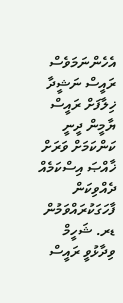އެހެންނަމަވެސް ރައީސް ނަޝީދާ ޚިލާފަށް ރައީސް ޔާމީން ދީނީ ކަންކަމަށް ވަރަށް ޚާއްޞަ އިސްކަމެއް ދެއްވިކަން ފާހަގަކުރައްވަމުން ޑރ. ޝަހީމް ވިދާޅުވީ ރައީސް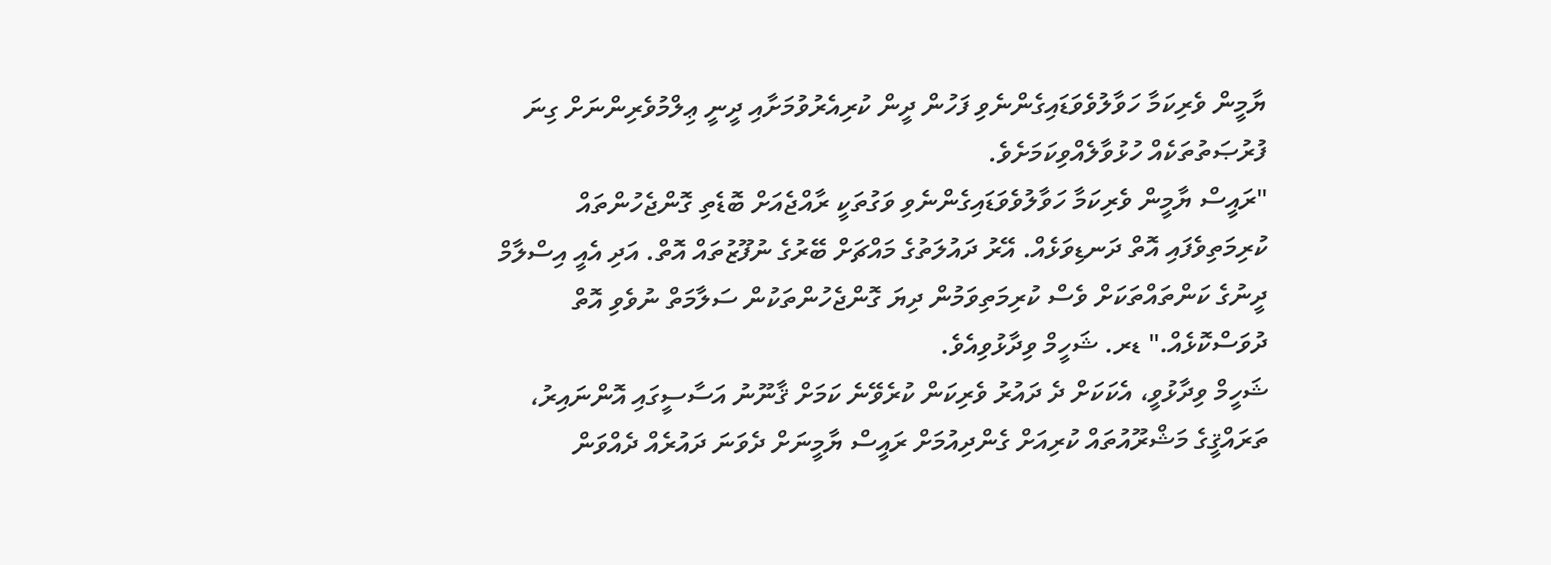ޔާމީން ވެރިކަމާ ހަވާލުވެވަޑައިގެންނެވި ފަހުން ދީން ކުރިއެރުވުމަށާއި ދީނީ ޢިލްމުވެރިންނަށް ގިނަ ފުރުޞަތުތަކެއް ހުޅުވާލެއްވިކަމަށެވެ.
"ރައީސް ޔާމީން ވެރިކަމާ ހަވާލުވެވަޑައިގެންނެވި ވަގުތަކީ ރާއްޖެއަށް ބޮޑެތި ގޮންޖެހުންތައް ކުރިމަތިވެފައި އޮތް ދަނޑިވަޅެއް. އޭރު ދައުލަތުގެ މައްޗަށް ބޭރުގެ ނުފޫޒުތައް އޮތް. އަދި އެއީ އިސްލާމް ދީނުގެ ކަންތައްތަކަށް ވެސް ކުރިމަތިވަމުން ދިޔަ ގޮންޖެހުންތަކުން ސަލާމަތް ނުވެވި އޮތް ދުވަސްކޮޅެއް." ޑރ. ޝަހީމް ވިދާޅުވިއެވެ.
ޝަހީމް ވިދާޅުވީ، އެކަކަށް ދެ ދައުރު ވެރިކަން ކުރެވޭނެ ކަމަށް ޤާނޫނު އަސާސީގައި އޮންނައިރު، ތަރައްޤީގެ މަޝްރޫއުތައް ކުރިއަށް ގެންދިއުމަށް ރައީސް ޔާމީނަށް ދެވަނަ ދައުރެއް ދެއްވަން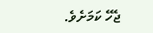ޖެހޭ ކަމަށެވެ.